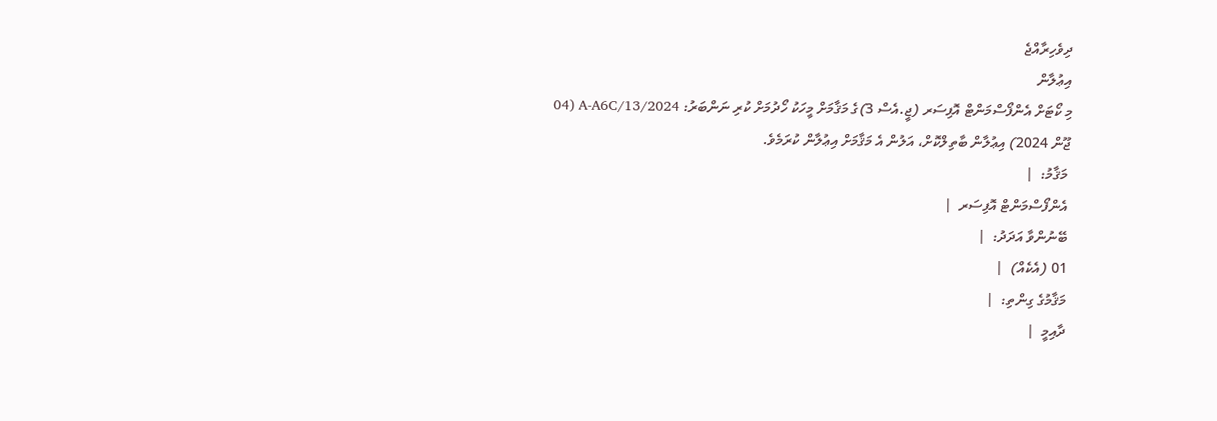ދިވެހިރާއްޖެ
އިޢުލާން
މި ކޯޓަށް އެންފޯސްމަންޓް އޮފިސަރ (ޖީ.އެސް 3)ގެ މަޤާމަށް މީހަކު ހޯދުމަށް ކުރި ނަންބަރު: 13/2024/A-A6C (04 ޖޫން 2024) އިޢުލާން ބާތިލްކޮށް، އަލުން އެ މަޤާމަށް އިޢުލާން ކުރަމެވެ.
 މަޤާމު:  |
 އެންފޯސްމަންޓް އޮފިސަރ  |
 ބޭނުންވާ އަދަދު:  |
 01 (އެކެއް)  |
 މަޤާމުގެ ގިންތި:  |
 ދާއިމީ  |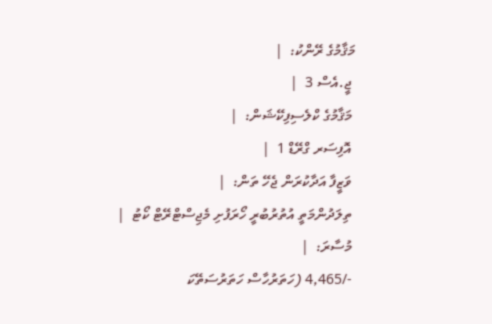މަޤާމުގެ ރޭންކު:  |
 ޖީ.އެސް 3  |
 މަޤާމުގެ ކްލެސިފިކޭޝަން:  |
 އޮފިސަރ ގްރޭޑް 1  |
 ވަޒީފާ އަދާކުރަން ޖެހޭ ތަން:  |
 ތިލަދުންމަތީ އުތުރުބުރީ ހޯރަފުށި މެޖިސްޓްރޭޓް ކޯޓު  |
 މުސާރަ:  |
 -/4,465 (ހަތަރުހާސް ހަތަރުސަތޭކަ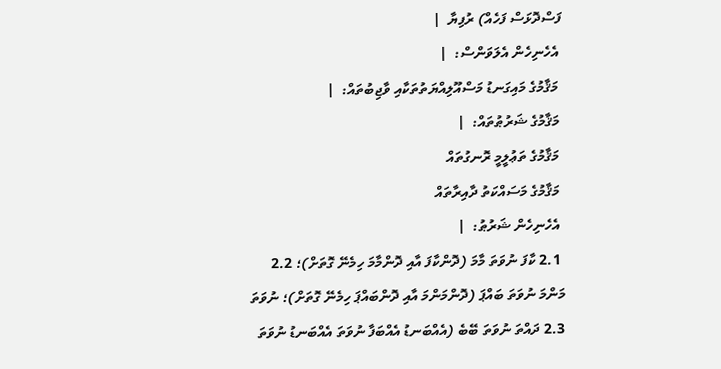ފަސްދޮޅަސް ފަހެއް) ރުފިޔާ  |
 އެހެނިހެން އެލަވަންސް:  |
 މަޤާމުގެ މައިގަނޑު މަސްއޫލިއްޔަތުތަކާއި ވާޖިބުތައް:  |
 މަޤާމުގެ ޝަރުޠުތައް:  |
 މަޤާމުގެ ތަޢުލީމީ ރޮނގުތައް
 މަޤާމުގެ މަސައްކަތު ދާއިރާތައް
 އެހެނިހެން ޝަރުޠު:  |
 2.1 ކާފަ ނުވަތަ މާމަ (ދޮންކާފަ އާއި ދޮންމާމަ ހިމެނޭ ގޮތަށް)؛ 2.2 މަންމަ ނުވަތަ ބައްޕަ (ދޮންމަންމަ އާއި ދޮންބައްޕަ ހިމެނޭ ގޮތަށް)؛ ނުވަތަ 2.3 ދައްތަ ނުވަތަ ބޭބެ (އެއްބަނޑު އެއްބަފާ ނުވަތަ އެއްބަނޑު ނުވަތަ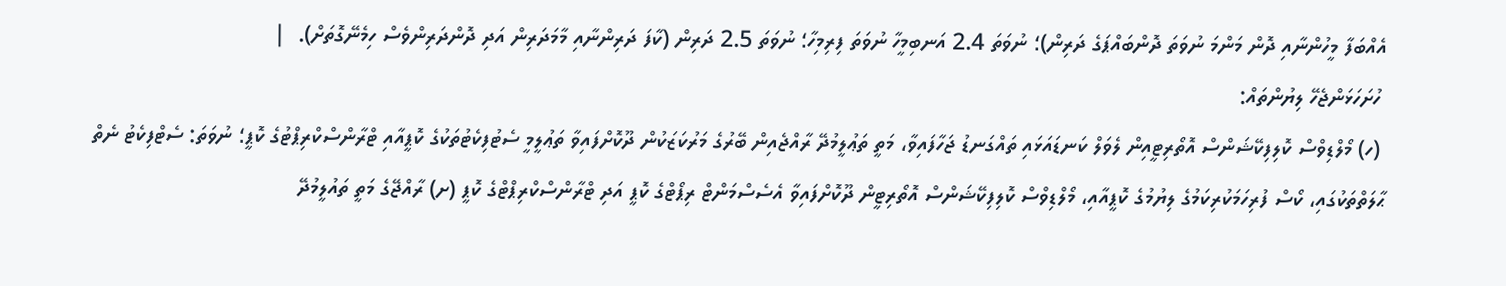އެއްބަފާ މީހުންނާއި ދޮން މަންމަ ނުވަތަ ދޮންބައްޕަގެ ދަރިން)؛ ނުވަތަ 2.4 އަނބިމީހާ ނުވަތަ ފިރިމިހާ؛ ނުވަތަ 2.5 ދަރިން (ކާފަ ދަރިންނާއި މާމަދަރިން އަދި ދޮންދަރިންވެސް ހިމެނޭގޮތަށް).  |
 ހުށަހަޅަންޖެހޭ ލިޔުންތައް:
 (ހ) މޯލްޑިވްސް ކޮލިފިކޭޝަންސް އޮތޯރިޓީއިން ލެވަލް ކަނޑައަޅައި ތައްގަނޑު ޖަހާފައިވާ، މަތީ ތަޢުލީމުދޭ ރާއްޖެއިން ބޭރުގެ މަރުކަޒަކުން ދޫކޮށްފައިވާ ތަޢުލީމީ ސެޓުފިކެޓުތަކުގެ ކޮޕީއާއި ޓްރާންސްކްރިޕްޓުގެ ކޮޕީ؛ ނުވަތަ: ސެޓްފިކެޓު ނެތް ޙާލަތްތަކުގައި، ކޯސް ފުރިހަމަކުރިކަމުގެ ލިޔުމުގެ ކޮޕީއާއި، މޯލްޑިވްސް ކޮލިފިކޭޝަންސް އޮތޯރިޓީން ދޫކޮށްފައިވާ އެސެސްމަންޓް ރިޕޯޓްގެ ކޮޕީ އަދި ޓްރާންސްކްރިޕްޓްގެ ކޮޕީ (ށ) ރާއްޖޭގެ މަތީ ތައުލީމުދޭ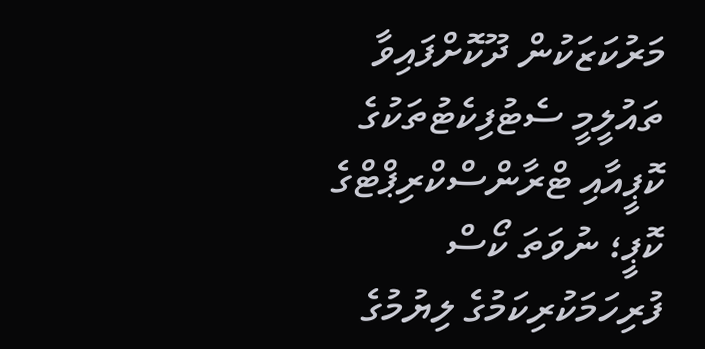މަރުކަޒަކުން ދޫކޮށްފައިވާ ތައުލީމީ ސެޓުފިކެޓުތަކުގެ ކޮޕީއާއި ޓްރާންސްކްރިޕްޓްގެ ކޮޕީ؛ ނުވަތަ ކޯސް ފުރިހަމަކުރިކަމުގެ ލިޔުމުގެ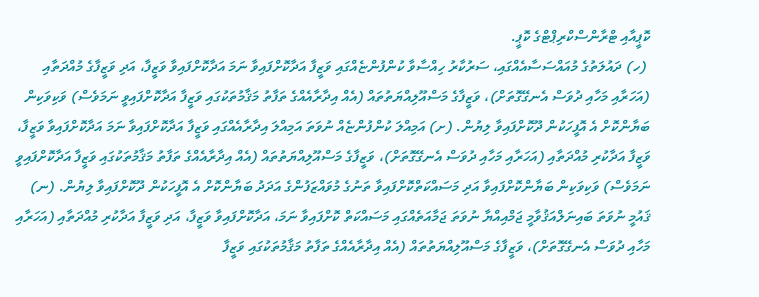ކޮޕީއާއި ޓްރާންސްކްރިޕްޓްގެ ކޮޕީ.
 (ހ) ދައުލަތުގެ މުއައްސަސާއެއްގައި، ސަރުކާރު ހިއްސާވާ ކުންފުންޏެއްގައި ވަޒީފާ އަދާކޮށްފައިވާ ނަމަ އަދާކޮށްފައިވާ ވަޒީފާ، އަދި ވަޒީފާގެ މުއްދަތާއި (އަހަރާއި މަހާއި ދުވަސް އެނގޭގޮތަށް)، ވަޒީފާގެ މަސްއޫލިއްޔަތުތައް (އެއް އިދާރާއެއްގެ ތަފާތު މަޤާމުތަކުގައި ވަޒީފާ އަދާކޮށްފައިވީ ނަމަވެސް) ވަކިވަކިން ބަޔާންކޮށް އެ އޮފީހަކުން ދޫކޮށްފައިވާ ލިޔުން. (ށ) އަމިއްލަ ކުންފުންޏެއް ނުވަތަ އަމިއްލަ އިދާރާއެއްގައި ވަޒީފާ އަދާކޮށްފައިވާ ނަމަ އަދާކޮށްފައިވާ ވަޒީފާ، ވަޒީފާ އަދާކުރި މުއްދަތާއި (އަހަރާއި މަހާއި ދުވަސް އެނގޭގޮތަށް)، ވަޒީފާގެ މަސްއޫލިއްޔަތުތައް (އެއް އިދާރާއެއްގެ ތަފާތު މަޤާމުތަކުގައި ވަޒީފާ އަދާކޮށްފައިވީ ނަމަވެސް) ވަކިވަކިން ބަޔާންކޮށްފައިވާ އަދި މަސައްކަތްކޮށްފައިވާ ތަނުގެ މުވައްޒަފުންގެ އަދަދު ބަޔާންކޮށް އެ އޮފީހަކުން ދޫކޮށްފައިވާ ލިޔުން. (ނ) ޤައުމީ ނުވަތަ ބައިނަލްއަޤުވާމީ ޖަމްއިއްޔާ ނުވަތަ ޖަމާއަތެއްގައި މަސައްކަތް ކޮށްފައިވާ ނަމަ، އަދާކޮށްފައިވާ ވަޒީފާ، އަދި ވަޒީފާ އަދާކުރި މުއްދަތާއި (އަހަރާއި މަހާއި ދުވަސް އެނގޭގޮތަށް)، ވަޒީފާގެ މަސްއޫލިއްޔަތުތައް (އެއް އިދާރާއެއްގެ ތަފާތު މަޤާމުތަކުގައި ވަޒީފާ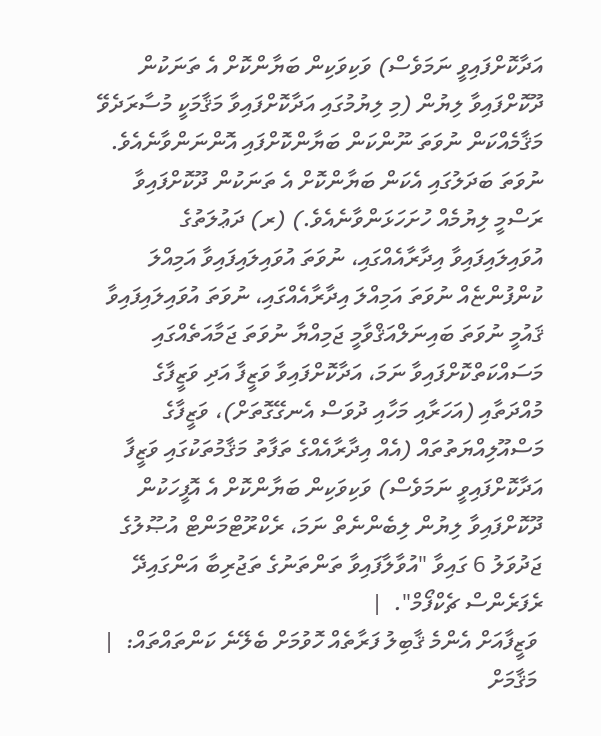އަދާކޮށްފައިވީ ނަމަވެސް) ވަކިވަކިން ބަޔާންކޮށް އެ ތަނަކުން ދޫކޮށްފައިވާ ލިޔުން (މި ލިޔުމުގައި އަދާކޮށްފައިވާ މަޤާމަކީ މުސާރަދެވޭ މަޤާމެއްކަން ނުވަތަ ނޫންކަން ބަޔާންކޮށްފައި އޮންނަންވާނެއެވެ. ނުވަތަ ބަދަލުގައި އެކަން ބަޔާންކޮށް އެ ތަނަކުން ދޫކޮށްފައިވާ ރަސްމީ ލިޔުމެއް ހުށަހަޅަންވާނެއެވެ.) (ރ) ދަޢުލަތުގެ އުވައިލައިފައިވާ އިދާރާއެއްގައި، ނުވަތަ އުވައިލައިފައިވާ އަމިއްލަ ކުންފުންޏެއް ނުވަތަ އަމިއްލަ އިދާރާއެއްގައި، ނުވަތަ އުވައިލައިފައިވާ ޤައުމީ ނުވަތަ ބައިނަލްއަޤްވާމީ ޖަމިއްޔާ ނުވަތަ ޖަމާއަތެއްގައި މަސައްކަތްކޮށްފައިވާ ނަމަ، އަދާކޮށްފައިވާ ވަޒީފާ އަދި ވަޒީފާގެ މުއްދަތާއި (އަހަރާއި މަހާއި ދުވަސް އެނގޭގޮތަށް)، ވަޒީފާގެ މަސްއޫލިއްޔަތުތައް (އެއް އިދާރާއެއްގެ ތަފާތު މަޤާމުތަކުގައި ވަޒީފާ އަދާކޮށްފައިވީ ނަމަވެސް) ވަކިވަކިން ބަޔާންކޮށް އެ އޮފީހަކުން ދޫކޮށްފައިވާ ލިޔުން ލިބެންނެތް ނަމަ، ރެކްރޫޓްމަންޓް އުޞޫލުގެ ޖަދުވަލު 6 ގައިވާ "އުވާލާފައިވާ ތަންތަނުގެ ތަޖުރިބާ އަންގައިދޭ ރެފަރެންސް ޗެކްފޯމް".  |
 ވަޒީފާއަށް އެންމެ ޤާބިލު ފަރާތެއް ހޮވުމަށް ބެލޭނެ ކަންތައްތައް:  |
 މަޤާމަށް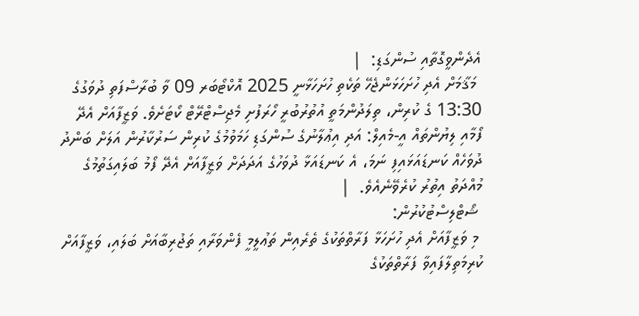އެދެންވީގޮތާއި ސުންގަޑި:  |
 މަޤާމަށް އެދި ހުށަހަޅަންޖެހޭ ތަކެތި ހުށަހަޅާނީ 2025 އޮކްޓޯބަރ 09 ވާ ބުރާސްފަތި ދުވަގުގެ 13:30 ގެ ކުރިން، ތިލަދުންމަތީ އުތުރުބުރީ ހޯރަފުށި މެޖިސްޓްރޭޓް ކޯޓަށެވެ. ވަޒީފާއަށް އެދޭ ފޯމާއި ލިޔުންތައް އީ-މެއިލް: އަދި އިޢުލާނުގެ ސުންގަޑި ހަމަވުމުގެ ކުރިން ސަރުކާރުން އަލަށް ބަންދު ދުވަހެއް ކަނޑައަޅައިފި ނަމަ، އެ ކަނޑައަޅާ ދުވަހުގެ އަދަދަށް ވަޒީފާއަށް އެދޭ ފޯމު ބަލައިގަތުމުގެ މުއްދަތު އިތުރު ކުރެވޭނެއެވެ.  |
 ޝޯޓްލިސްޓުކުރުން:
 މި ވަޒީފާއަށް އެދި ހުށަހަޅާ ފަރާތްތަކުގެ ތެރެއިން ތަޢުލީމީ ފެންވަރާއި ތަޖުރިބާއަށް ބަލައި، ވަޒީފާއަށް ކުރިމަތިލާފައިވާ ފަރާތްތަކުގެ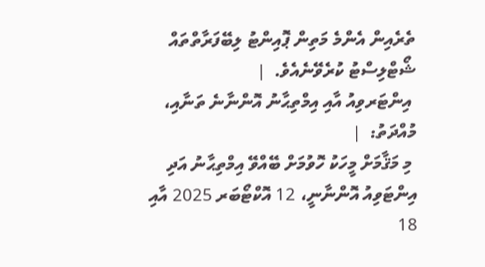ތެރެއިން އެންމެ މަތިން ޕޮއިންޓު ލިބޭފަރާތްތައް ޝޯޓްލިސްޓު ކުރެވޭނެއެވެ.  |
 އިންޓަރވިއު އާއި އިމްތިޙާނު އޮންނާނެ ތަނާއި، މުއްދަތު:  |
 މި މަޤާމަށް މީހަކު ހޮވުމަށް ބޭއްވޭ އިމްތިޙާނު އަދި އިންޓަވިއު އޮންނާނީ، 12 އޮކްޓޯބަރ 2025 އާއި 18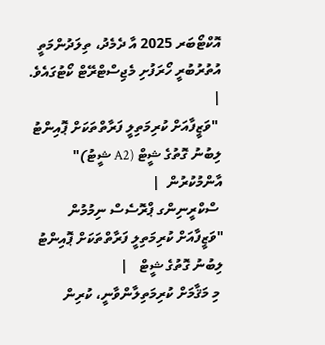އޮކްޓޯބަރ 2025 އާ ދެމެދު، ތިލަދުންމަތީ އުތުރުބުރީ ހޯރަފުށި މެޖިސްޓްރޭޓް ކޯޓުގައެވެ.  |
 "ވަޒީފާއަށް ކުރިމަތިލީ ފަރާތްތަކަށް ޕޮއިންޓު ލިބުނު ގޮތުގެ ޝީޓް (A2 ޝީޓު)" އާންމުކުރުން  |
 ސްކްރީނިންގ ޕްރޮސެސް ނިމުމުން "ވަޒީފާއަށް ކުރިމަތިލީ ފަރާތްތަކަށް ޕޮއިންޓު ލިބުނު ގޮތުގެ ޝީޓް   |
 މި މަޤާމަށް ކުރިމަތިލާންވާނީ، ކުރިން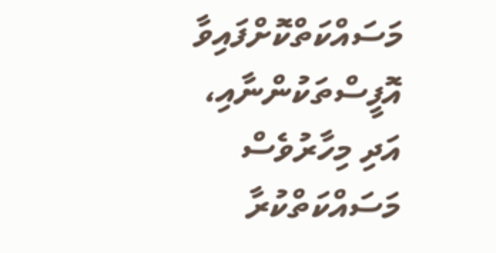މަސައްކަތްކޮށްފައިވާ އޮފީސްތަކުންނާއި، އަދި މިހާރުވެސް މަސައްކަތްކުރާ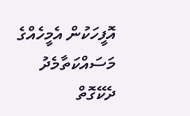އޮފީހަކުން އެމީހެއްގެ މަސައްކަތާމެދު ދެކޭގޮތް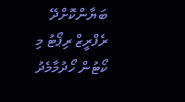ބަޔާންކޮށްދޭ ރެފްރީޒް ރިޕޯޓު މި ކޯޓުން ހޯދުމާމެދު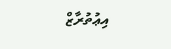އިޢުތުރާޒް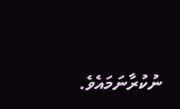ނުކުރާނަމައެވެ.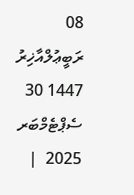08 ރަބީޢުލްއާޚިރު 1447 30 ސެޕްޓެމްބަރ 2025  |